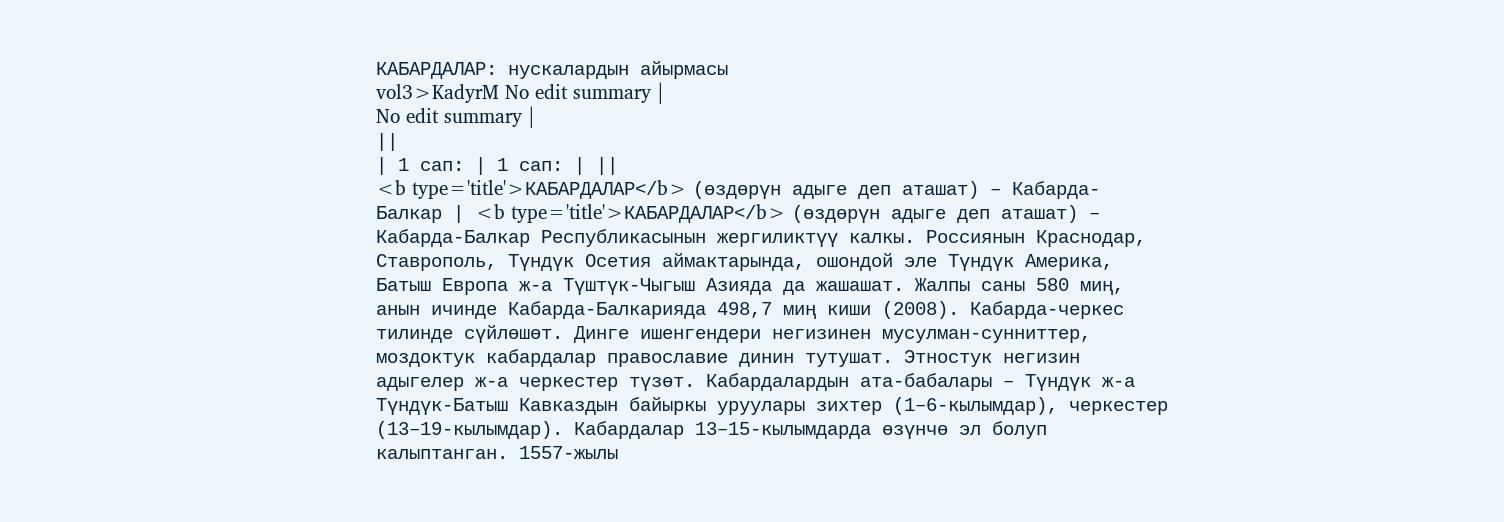КАБАРДАЛАР: нускалардын айырмасы
vol3>KadyrM No edit summary |
No edit summary |
||
| 1 сап: | 1 сап: | ||
<b type='title'>КАБАРДАЛАР</b> (өздөрүн адыге деп аташат) – Кабарда-Балкар | <b type='title'>КАБАРДАЛАР</b> (өздөрүн адыге деп аташат) – Кабарда-Балкар Республикасынын жергиликтүү калкы. Россиянын Краснодар, Ставрополь, Түндүк Осетия аймактарында, ошондой эле Түндүк Америка, Батыш Европа ж-а Түштүк-Чыгыш Азияда да жашашат. Жалпы саны 580 миң, анын ичинде Кабарда-Балкарияда 498,7 миң киши (2008). Кабарда-черкес тилинде сүйлөшөт. Динге ишенгендери негизинен мусулман-сунниттер, моздоктук кабардалар православие динин тутушат. Этностук негизин адыгелер ж-а черкестер түзөт. Кабардалардын ата-бабалары – Түндүк ж-а Түндүк-Батыш Кавказдын байыркы уруулары зихтер (1–6-кылымдар), черкестер (13–19-кылымдар). Кабардалар 13–15-кылымдарда өзүнчө эл болуп калыптанган. 1557-жылы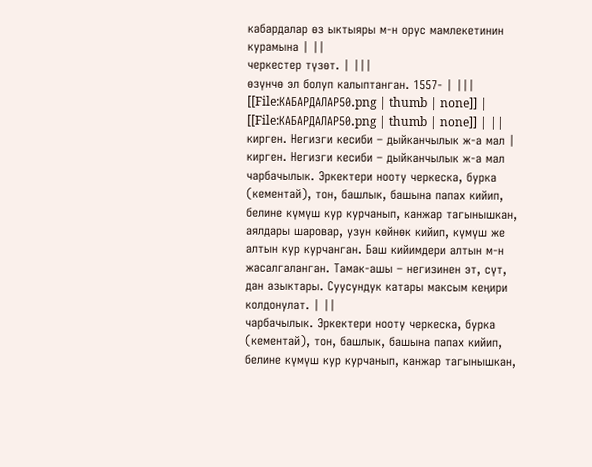кабардалар өз ыктыяры м-н орус мамлекетинин курамына | ||
черкестер түзөт. | |||
өзүнчө эл болуп калыптанган. 1557- | |||
[[File:КАБАРДАЛАР50.png | thumb | none]] | [[File:КАБАРДАЛАР50.png | thumb | none]] | ||
кирген. Негизги кесиби – дыйканчылык ж-а мал | кирген. Негизги кесиби – дыйканчылык ж-а мал чарбачылык. Эркектери нооту черкеска, бурка (кементай), тон, башлык, башына папах кийип, белине күмүш кур курчанып, канжар тагынышкан, аялдары шаровар, узун көйнөк кийип, күмүш же алтын кур курчанган. Баш кийимдери алтын м-н жасалгаланган. Тамак-ашы – негизинен эт, сүт, дан азыктары. Суусундук катары максым кеңири колдонулат. | ||
чарбачылык. Эркектери нооту черкеска, бурка (кементай), тон, башлык, башына папах кийип, белине күмүш кур курчанып, канжар тагынышкан,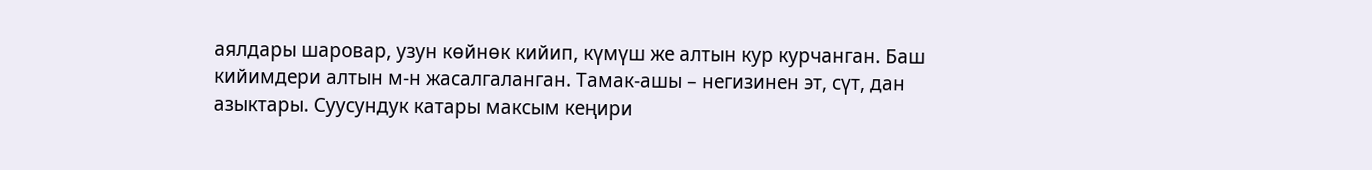аялдары шаровар, узун көйнөк кийип, күмүш же алтын кур курчанган. Баш кийимдери алтын м-н жасалгаланган. Тамак-ашы – негизинен эт, сүт, дан азыктары. Суусундук катары максым кеңири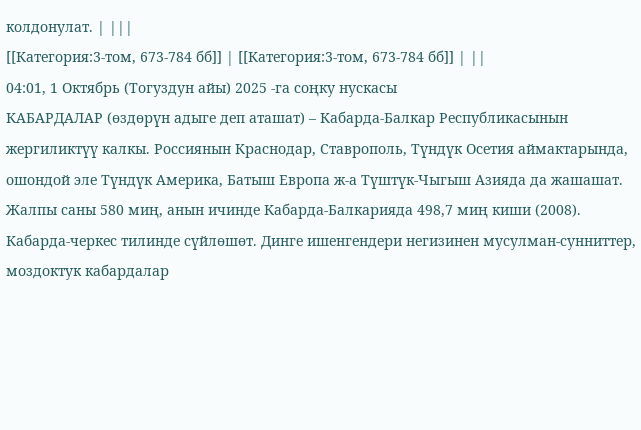колдонулат. | |||
[[Категория:3-том, 673-784 бб]] | [[Категория:3-том, 673-784 бб]] | ||
04:01, 1 Октябрь (Тогуздун айы) 2025 -га соңку нускасы
КАБАРДАЛАР (өздөрүн адыге деп аташат) – Кабарда-Балкар Республикасынын жергиликтүү калкы. Россиянын Краснодар, Ставрополь, Түндүк Осетия аймактарында, ошондой эле Түндүк Америка, Батыш Европа ж-а Түштүк-Чыгыш Азияда да жашашат. Жалпы саны 580 миң, анын ичинде Кабарда-Балкарияда 498,7 миң киши (2008). Кабарда-черкес тилинде сүйлөшөт. Динге ишенгендери негизинен мусулман-сунниттер, моздоктук кабардалар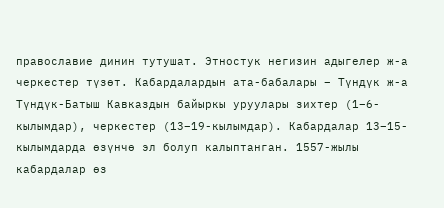православие динин тутушат. Этностук негизин адыгелер ж-а черкестер түзөт. Кабардалардын ата-бабалары – Түндүк ж-а Түндүк-Батыш Кавказдын байыркы уруулары зихтер (1–6-кылымдар), черкестер (13–19-кылымдар). Кабардалар 13–15-кылымдарда өзүнчө эл болуп калыптанган. 1557-жылы кабардалар өз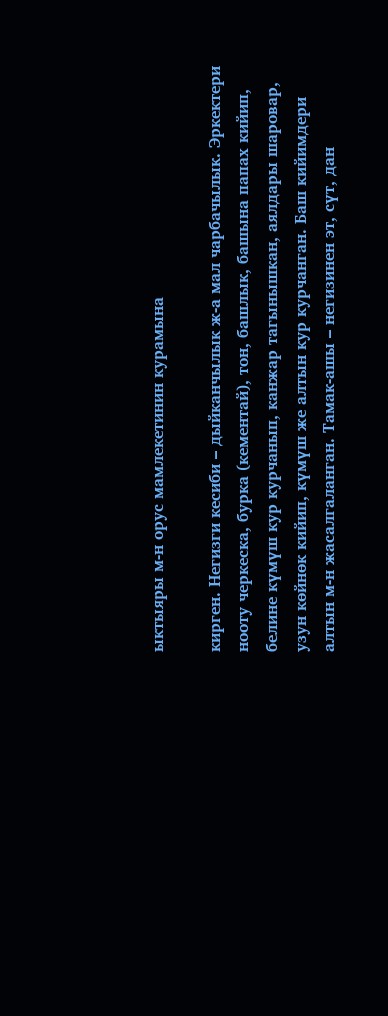ыктыяры м-н орус мамлекетинин курамына

кирген. Негизги кесиби – дыйканчылык ж-а мал чарбачылык. Эркектери нооту черкеска, бурка (кементай), тон, башлык, башына папах кийип, белине күмүш кур курчанып, канжар тагынышкан, аялдары шаровар, узун көйнөк кийип, күмүш же алтын кур курчанган. Баш кийимдери алтын м-н жасалгаланган. Тамак-ашы – негизинен эт, сүт, дан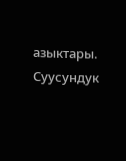азыктары. Суусундук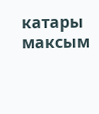катары максым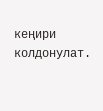кеңири колдонулат.